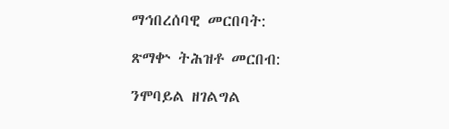ማኅበረሰባዊ መርበባት:

ጽማቍ ትሕዝቶ መርበብ:

ንሞባይል ዘገልግል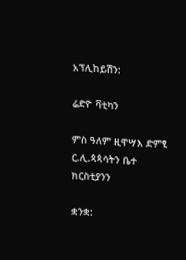አፕሊከይሽን:

ሬድዮ ቫቲካን

ምስ ዓለም ዚዋሣእ ድምፂ ር.ሊ.ጳጳሳትን ቤተ ክርስቲያንን

ቋንቋ: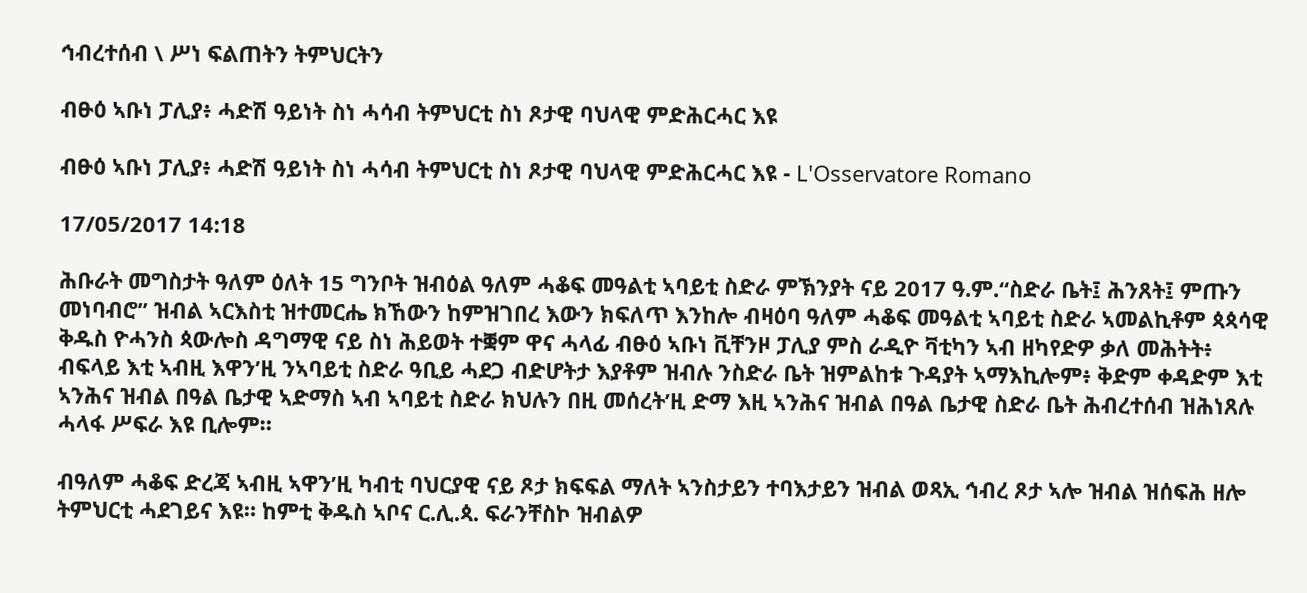ኅብረተሰብ \ ሥነ ፍልጠትን ትምህርትን

ብፁዕ ኣቡነ ፓሊያ፥ ሓድሽ ዓይነት ስነ ሓሳብ ትምህርቲ ስነ ጾታዊ ባህላዊ ምድሕርሓር እዩ

ብፁዕ ኣቡነ ፓሊያ፥ ሓድሽ ዓይነት ስነ ሓሳብ ትምህርቲ ስነ ጾታዊ ባህላዊ ምድሕርሓር እዩ - L'Osservatore Romano

17/05/2017 14:18

ሕቡራት መግስታት ዓለም ዕለት 15 ግንቦት ዝብዕል ዓለም ሓቆፍ መዓልቲ ኣባይቲ ስድራ ምኽንያት ናይ 2017 ዓ.ም.“ስድራ ቤት፤ ሕንጸት፤ ምጡን መነባብሮ” ዝብል ኣርእስቲ ዝተመርሔ ክኸውን ከምዝገበረ እውን ክፍለጥ እንከሎ ብዛዕባ ዓለም ሓቆፍ መዓልቲ ኣባይቲ ስድራ ኣመልኪቶም ጳጳሳዊ ቅዱስ ዮሓንስ ጳውሎስ ዳግማዊ ናይ ስነ ሕይወት ተቛም ዋና ሓላፊ ብፁዕ ኣቡነ ቪቸንዞ ፓሊያ ምስ ራዲዮ ቫቲካን ኣብ ዘካየድዎ ቃለ መሕትት፥ ብፍላይ እቲ ኣብዚ እዋን’ዚ ንኣባይቲ ስድራ ዓቢይ ሓደጋ ብድሆትታ እያቶም ዝብሉ ንስድራ ቤት ዝምልከቱ ጉዳያት ኣማእኪሎም፥ ቅድም ቀዳድም እቲ ኣንሕና ዝብል በዓል ቤታዊ ኣድማስ ኣብ ኣባይቲ ስድራ ክህሉን በዚ መሰረት’ዚ ድማ እዚ ኣንሕና ዝብል በዓል ቤታዊ ስድራ ቤት ሕብረተሰብ ዝሕነጸሉ ሓላፋ ሥፍራ እዩ ቢሎም።

ብዓለም ሓቆፍ ድረጃ ኣብዚ ኣዋን’ዚ ካብቲ ባህርያዊ ናይ ጾታ ክፍፍል ማለት ኣንስታይን ተባእታይን ዝብል ወጻኢ ኅብረ ጾታ ኣሎ ዝብል ዝሰፍሕ ዘሎ ትምህርቲ ሓደገይና እዩ። ከምቲ ቅዱስ ኣቦና ር.ሊ.ጳ. ፍራንቸስኮ ዝብልዎ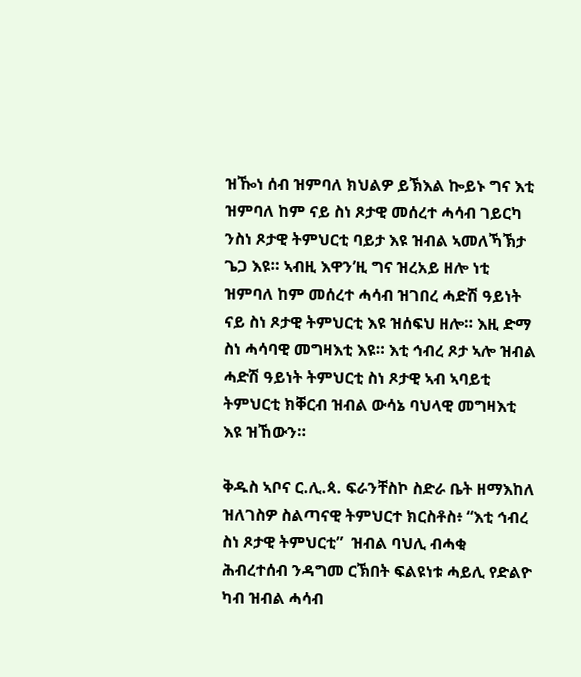ዝዀነ ሰብ ዝምባለ ክህልዎ ይኽእል ኰይኑ ግና እቲ ዝምባለ ከም ናይ ስነ ጾታዊ መሰረተ ሓሳብ ገይርካ ንስነ ጾታዊ ትምህርቲ ባይታ እዩ ዝብል ኣመለኻኽታ ጌጋ እዩ። ኣብዚ እዋን’ዚ ግና ዝረአይ ዘሎ ነቲ ዝምባለ ከም መሰረተ ሓሳብ ዝገበረ ሓድሽ ዓይነት ናይ ስነ ጾታዊ ትምህርቲ እዩ ዝሰፍህ ዘሎ። እዚ ድማ ስነ ሓሳባዊ መግዛእቲ እዩ። እቲ ኅብረ ጾታ ኣሎ ዝብል ሓድሽ ዓይነት ትምህርቲ ስነ ጾታዊ ኣብ ኣባይቲ ትምህርቲ ክቐርብ ዝብል ውሳኔ ባህላዊ መግዛእቲ እዩ ዝኸውን።

ቅዱስ ኣቦና ር.ሊ.ጳ. ፍራንቸስኮ ስድራ ቤት ዘማእከለ ዝለገስዎ ስልጣናዊ ትምህርተ ክርስቶስ፥ “እቲ ኅብረ ስነ ጾታዊ ትምህርቲ”  ዝብል ባህሊ ብሓቂ ሕብረተሰብ ንዳግመ ርኽበት ፍልዩነቱ ሓይሊ የድልዮ ካብ ዝብል ሓሳብ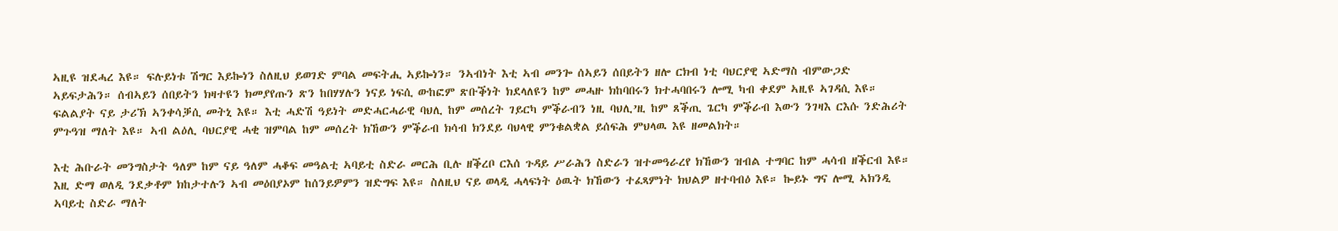ኣዚዩ ዝደሓረ እዩ። ፍሉይነቱ ሽግር እይኰነን ስለዚህ ይወገድ ምባል መፍትሒ ኣይኰነን። ንኣብነት እቲ ኣብ መንጐ ሰኣይን ሰበይትን ዘሎ ርክብ ነቲ ባህርያዊ ኣድማስ ብምውጋድ ኣይፍታሕን። ሰብኣይን ሰበይትን ክዛተዩን ክመያየጡን ጽን ከበሃሃሉን ነናይ ነፍሲ ውከፎም ጽቡቕነት ክደላለዩን ከም መሓዙ ክከባበሩን ክተሓባበሩን ሎሚ ካብ ቀደም ኣዚዩ ኣገዳሲ እዩ።  ፍልልያት ናይ ታሪኽ ኣንቀሳቓሲ መትኒ እዩ። እቲ ሓድሽ ዓይነት መድሓርሓራዊ ባህሊ ከም መሰረት ገይርካ ምቕራብን ነዚ ባህሊ’ዚ ከም ጸቕጢ ጌርካ ምቕራብ እውን ንገዛእ ርእሱ ንድሕሪት ምጉዓዝ ማለት እዩ። ኣብ ልዕሊ ባህርያዊ ሓቂ ዝምባል ከም መሰረት ክኸውን ምቕራብ ክሳብ ክንደይ ባህላዊ ምንቁልቋል ይሰፍሕ ምህላዉ እዩ ዘመልክት።

እቲ ሕቡራት መንግስታት ዓለም ከም ናይ ዓለም ሓቆፍ መዓልቲ ኣባይቲ ስድራ መርሕ ቢሉ ዘቕረቦ ርእሰ ጉዳይ ሥራሕን ስድራን ዝተመዓራረየ ክኸውን ዝብል ተግባር ከም ሓሳብ ዘቕርብ እዩ። እዚ ድማ ወለዲ ንደቃቶም ክከታተሉን ኣብ መዕበያኦም ከሰንይዎምን ዝድግፍ እዩ። ስለዚህ ናይ ወላዲ ሓላፍነት ዕዉት ክኸውን ተፈጻምነት ክህልዎ ዘተባብዕ እዩ። ኰይኑ ግና ሎሚ ኣክንዲ ኣባይቲ ስድራ ማለት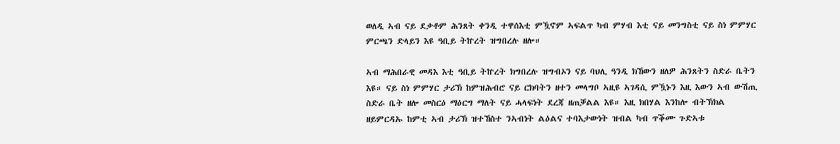ወለዲ ኣብ ናይ ደቃቶም ሕንጸት ቀንዲ ተዋሰእቲ ምዃኖም ኣፍልጥ ካብ ምሃብ እቲ ናይ መንግስቲ ናይ ስነ ምምሃር ምርጫን ድላይን እዩ ዓቢይ ትኵረት ዝግበረሉ ዘሎ።

ኣብ ማሕበራዊ መዳእ እቲ ዓቢይ ትኵረት ክግበረሉ ዝግብኦን ናይ ባህሊ ዓንዲ ክኸውን ዘለዎ ሕንጸትን ስድራ ቤትን እዩ። ናይ ስነ ምምሃር ታሪኽ ከምዝሕብሮ ናይ ርክባትን ዘተን መላግቦ ኣዚዩ ኣገዳሲ ምዃኑን እዚ እውን ኣብ ውሽጢ ስድራ ቤት ዘሎ መስርዕ ማዕርግ ማለት ናይ ሓላፍነት ደረጃ ዘጠቓልል እዩ። እዚ ክበሃል እንከሎ ብትኽክል ዘይምርዳኡ ከምቲ ኣብ ታሪኽ ዝተኸስተ ንኣብነት ልዕልና ተባእታውነት ዝብል ካብ ጥቕሙ ጉድኣቱ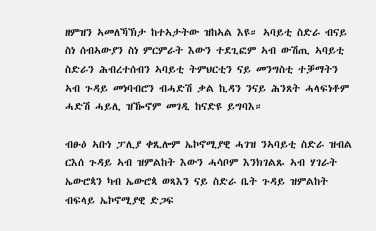ዘምዝን ኣመለኻኽታ ከተኣታትው ዝከኣል እዩ። ኣባይቲ ስድራ ብናይ ስነ ሰብኣውያን ስነ ምርምራት እውን ተደጊፎም ኣብ ውሽጢ ኣባይቲ ስድራን ሕብረተሰብን ኣባይቲ ትምህርቲን ናይ መንግስቲ ተቓማትን ኣብ ጉዳይ መነባብሮን ብሓድሽ ቃል ኪዳን ንናይ ሕንጸት ሓላፍነቶም ሓድሽ ሓይሊ ዝዀኖም መገዲ ከናድዩ ይግባእ።

ብፁዕ ኣቡነ ፓሊያ ቀጺሎም ኤኮኖሚያዊ ሓገዝ ንኣባይቲ ስድራ ዝብል ርእሰ ጉዳይ ኣብ ዝምልከት እውን ሓሳቦም እንክገልጹ ኣብ ሃገራት ኤውሮጳን ካብ ኤውሮጳ ወጻእን ናይ ስድራ ቤት ጉዳይ ዝምልከት ብፍላይ ኤኮኖሚያዊ ድጋፍ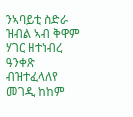ንኣባይቲ ስድራ ዝብል ኣብ ቅዋም ሃገር ዘተነብረ ዓንቀጽ ብዝተፈላለየ መገዲ ከከም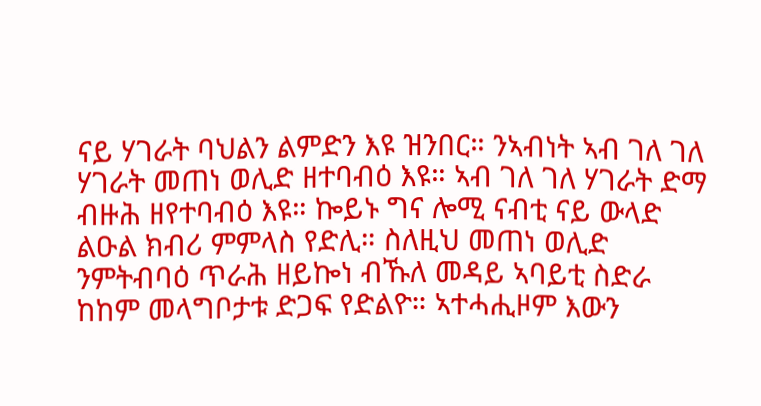ናይ ሃገራት ባህልን ልምድን እዩ ዝንበር። ንኣብነት ኣብ ገለ ገለ ሃገራት መጠነ ወሊድ ዘተባብዕ እዩ። ኣብ ገለ ገለ ሃገራት ድማ ብዙሕ ዘየተባብዕ እዩ። ኰይኑ ግና ሎሚ ናብቲ ናይ ውላድ ልዑል ክብሪ ምምላስ የድሊ። ስለዚህ መጠነ ወሊድ ንምትብባዕ ጥራሕ ዘይኰነ ብኹለ መዳይ ኣባይቲ ስድራ ከከም መላግቦታቱ ድጋፍ የድልዮ። ኣተሓሒዞም እውን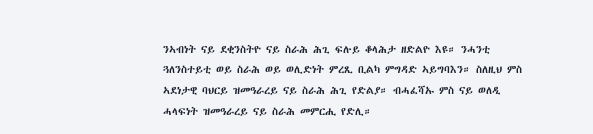ንኣብነት ናይ ደቂንስትዮ ናይ ስራሕ ሕጊ ፍሉይ ቆላሕታ ዘድልዮ እዩ። ንሓንቲ ጓለንስተይቲ ወይ ስራሕ ወይ ወሊድነት ምረጺ ቢልካ ምግዳድ ኣይግባእን። ስለዚህ ምስ ኣደነታዊ ባህርይ ዝመዓራረይ ናይ ስራሕ ሕጊ የድልያ። ብሓፈሻኡ ምስ ናይ ወለዲ ሓላፍነት ዝመዓራረይ ናይ ስራሕ መምርሒ የድሊ።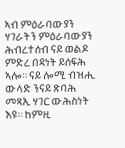ኣብ ምዕራባውያን ሃገራትን ምዕራባውያን ሕብረተሰብ ናይ ወልዶ ምድረ በዳነት ይሰፍሕ ኣሎ። ናይ ሎሚ ብዝሒ ውላድ ንናይ ጽባሕ መጻኢ ሃገር ውሕስነት እዩ። ከምዚ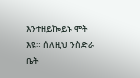እንተዘይኰይኑ ሞት እዩ። ሰለዚህ ንስድራ ቤት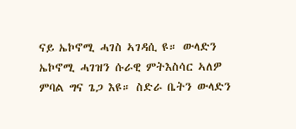ናይ ኤኮኖሚ ሓገስ ኣገዳሲ ዩ። ውላድን ኤኮኖሚ ሓገዝን ሱራዊ ምትእስሳር ኣለዎ ምባል ግና ጌጋ እዩ። ስድራ ቤትን ውላድን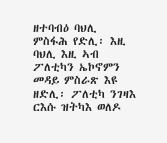ዘተባብዕ ባህሊ ምስፋሕ የድሊ፡ እዚ ባህሊ እዚ ኣብ ፖለቲካን ኤኮኖምን መዳይ ምስራጽ እዩ ዘድሊ፡ ፖለቲካ ንገዛእ ርእሱ ዝትካእ ወለዶ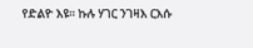የድልዮ እዩ። ኩሉ ሃገር ንገዛእ ርእሱ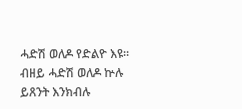ሓድሽ ወለዶ የድልዮ እዩ። ብዘይ ሓድሽ ወለዶ ኵሉ ይጸንት እንክብሉ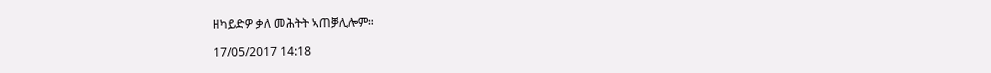ዘካይድዎ ቃለ መሕትት ኣጠቓሊሎም።

17/05/2017 14:18